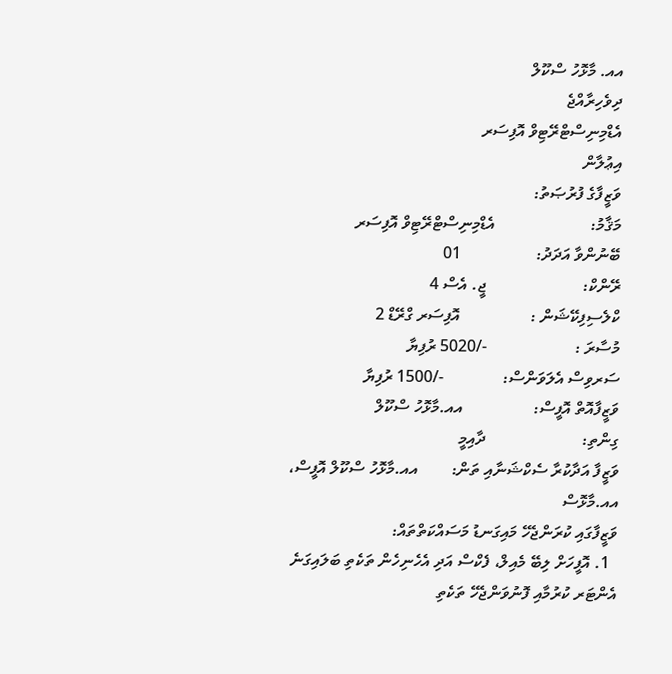އއ. މާޅޮހު ސްކޫލް
ދިވެހިރާއްޖެ
އެޑްމިނިސްޓްރޭޓިވް އޮފިސަރ
އިޢުލާން
ވަޒީފާގެ ފުރުޞަތު:
މަޤާމު:                       އެޑްމިނިސްޓްރޭޓިވް އޮފިސަރ
ބޭނުންވާ އަދަދު:                  01
ރޭންކް:                       ޖީ. އެސް 4
ކްލެސިފިކޭޝަން :                 އޮފިސަރ ގްރޭޑް 2
މުސާރަ :                     -/5020 ރުފިޔާ
ސަރވިސް އެލަވަންސް:              -/1500 ރުފިޔާ
ވަޒީފާއޮތް އޮފީސް:                 އއ.މާޅޮހު ސްކޫލް
ގިންތި:                       ދާއިމީ
ވަޒީފާ އަދާކުރާ ސެކްޝަނާއި ތަން:        އއ.މާޅޮހު ސްކޫލް އޮފީސް، އއ.މާޅޮސް
ވަޒީފާގައި ކުރަންޖެހޭ މައިގަނޑު މަސައްކަތްތައް:
  1. އޮފީހަށް ލިބޭ މެއިލް، ފެކްސް އަދި އެހެނިހެން ތަކެތި ބަލައިގަނެ އެންޓަރ ކުރުމާއި ފޮނުވަންޖެހޭ ތަކެތި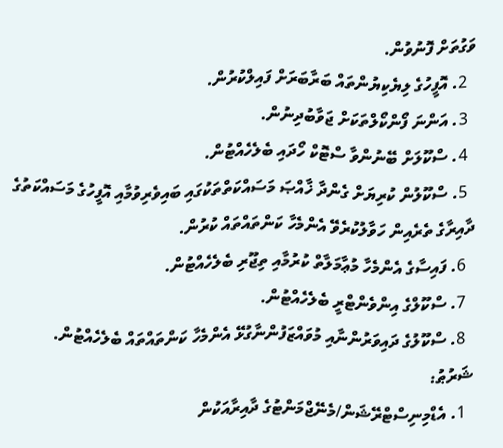ވަގުތަށް ފޮނުވުން.
  2. އޮފީހުގެ ލިޔެކިޔުންތައް ބަރާބަރަށް ފައިލްކުރުން.
  3. އަންނަ ފޯންކޯލްތަކަށް ޖަވާބުދިނުން.
  4. ސްކޫލަށް ބޭނުންވާ ސްޓޮކް ހޯދައި ބެލެހެއްޓުން.
  5. ސްކޫލުން ކުރިޔަށް ގެންދާ ޚާއްޞަ މަސައްކަތްތަކުގައި ބައިވެރިވުމާއި އޮފީހުގެ މަސައްކަތުގެ ދާއިރާގެ ތެރެއިން ހަވާލުކުރެވޭ އެންމެހާ ކަންތައްތައް ކުރުން.
  6. ފައިސާގެ އެންމެހާ މުޢާމަލާތް ކުރުމާއި ތިޖޫރި ބެލެހެއްޓުން.
  7. ސްކޫލްގެ އިންވެންޓްރީ ބެލެހެއްޓުން.
  8. ސްކޫލުގެ ދައިވަރުންނާއި މުވައްޒަފުންނާގުޅޭ އެންމެހާ ކަންތައްތައް ބެލެހެއްޓުން.
ޝަރުޠު:
  1. އެޑްމިނިސްޓްރޭޝަން/މެނޭޖްމަންޓުގެ ދާއިރާއަކުން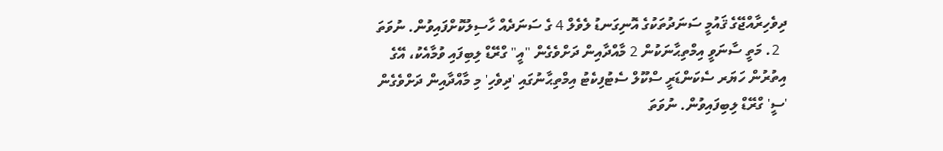ދިވެހިރާއްޖޭގެ ޤައުމީ ސަނަދުތަކުގެ އޮނިގަނޑު ލެވެލް 4 ގެ ސަނަދެއް ހާސިލުކޮށްފައިވުން. ނުވަތަ
  2. މަތީ ސާނަވީ އިމްތިޙާނަކުން 2 މާއްދާއިން ދަށްވެގެން "އީ" ގްރޭޑް ލިބިފައި ވުމާއެކު، އޭގެ އިތުރުން ހަޔަރ ސެކަންޑަރީ ސްކޫލް ސެޓުފިކެޓު އިމްތިޙާނުގައި 'ދިވެހި' މި މާއްދާއިން ދަށްވެގެން 'ސީ' ގްރޭޑް ލިބިފައިވުން. ނުވަތަ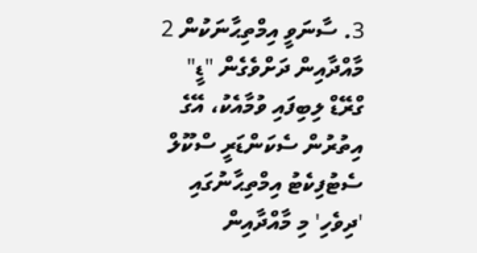3. ސާނަވީ އިމްތިޙާނަކުން 2 މާއްދާއިން ދަށްވެގެން "ޑީ" ގްރޭޑް ލިބިފައި ވުމާއެކު، އޭގެ އިތުރުން ސެކަންޑަރީ ސްކޫލް ސެޓުފިކެޓު އިމްތިޙާނުގައި 'ދިވެހި' މި މާއްދާއިން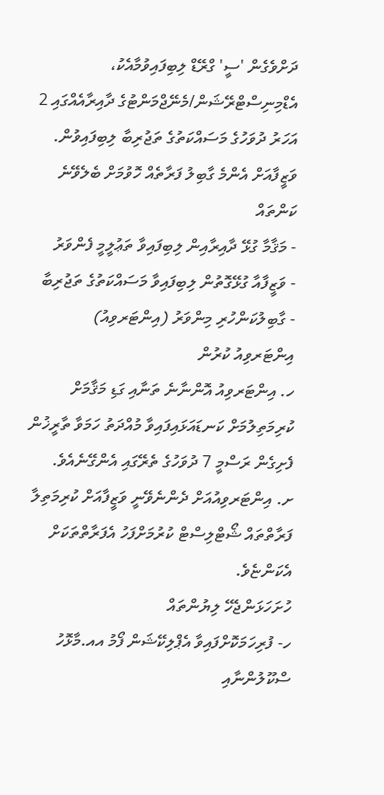ދަށްވެގެން 'ސީ' ގްރޭޑް ލިބިފައިވުމާއެކު، އެޑްމިނިސްޓްރޭޝަން/މެނޭޖްމަންޓުގެ ދާއިރާއެއްގައި 2 އަހަރު ދުވަހުގެ މަސައްކަތުގެ ތަޖުރިބާ ލިބިފައިވުން.
ވަޒީފާއަށް އެންމެ ގާބިލު ފަރާތެއް ހޮވުމަށް ބެލެވޭނެ ކަންތައް
- މަޤާމާ ގުޅޭ ދާއިރާއިން ލިބިފައިވާ ތަޢުލީމީ ފެންވަރު
- ވަޒީފާއާ ގުޅޭގޮތުން ލިބިފައިވާ މަސައްކަތުގެ ތަޖުރިބާ
- ގާބިލުކަންހުރި މިންވަރު (އިންޓަރވިއު)
އިންޓަރވިއު ކުރުން
ހ. އިންޓަރވިއު އޮންނާނެ ތަނާއި ގަޑި މަޤާމަށް ކުރިމަތިލުމަށް ކަނޑައަޅައިފައިވާ މުއްދަތު ހަމަވާ ތާރީޚުން ފެށިގެން ރަސްމީ 7 ދުވަހުގެ ތެރޭގައި އެންގޭނެއެވެ.
ށ. އިންޓަރވިއުއަށް ދެންނެވޭނީ ވަޒީފާއަށް ކުރިމަތިލާ ފަރާތްތައް ޝޯޓްލިސްޓް ކުރުމަށްފަހު އެފަރާތްތަކަށް އެކަންޏެވެ.
ހުށަހަޅަންޖެހޭ ލިޔުންތައް
ހ- ފުރިހަމަކޮށްފައިވާ އެޕްލިކޭޝަން ފޯމު އއ.މާޅޮހު ސްކޫލުންނާއި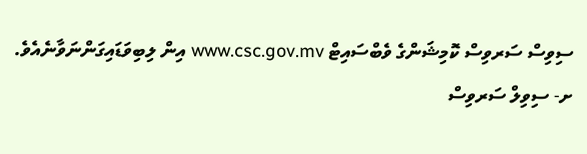ސިވިސް ސަރވިސް ކޮމިޝަންގެ ވެބްސައިޓް www.csc.gov.mv އިން ލިބިވަޑައިގަންނަވާނެއެވެ.
ށ- ސިވިލް ސަރވިސް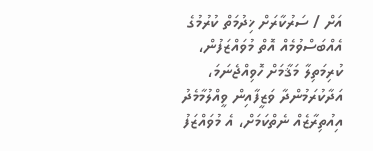އަށް / ސަރުކާރަށް ޚިދުމަތް ކުރުމުގެ އެއްބަސްވުމެއް އޮތް މުވައްޒަފުން، ކުރިމަތިލާ މަޤާމަށް ހޮވިއްޖެނަމަ، އަދާކުރަމުންދާ ވަޒީފާއިން ވީއްލުމާމެދު އިއުތިރާޒެއް ނެތްކަމަށް، އެ މުވައްޒަފު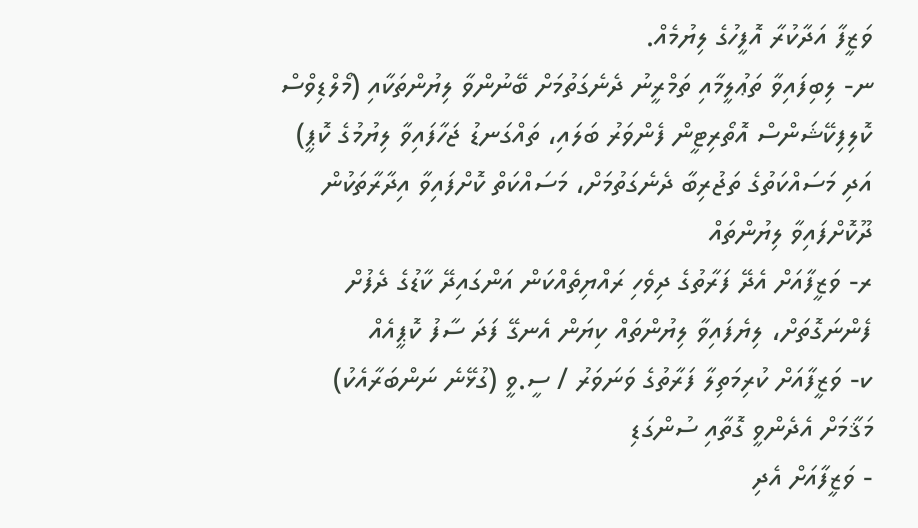ވަޒީފާ އަދާކުރާ އޮފީހުގެ ލިޔުމެއް.
ނ- ލިބިފައިވާ ތަޢުލީމާއި ތަމްރީނު ދެނެގަތުމަށް ބޭނުންވާ ލިޔުންތަކާއި (މޯލްޑިވްސް ކޮލިފިކޭޝަންސް އޮތޯރިޓީން ފެންވަރު ބަލައި، ތައްގަނޑު ޖަހާފައިވާ ލިޔުމުގެ ކޮޕީ) އަދި މަސައްކަތުގެ ތަޖުރިބާ ދެނެގަތުމަށް، މަސައްކަތް ކޮށްފައިވާ އިދާރާތަކުން ދޫކޮށްފައިވާ ލިޔުންތައް
ރ- ވަޒީފާއަށް އެދޭ ފަރާތުގެ ދިވެހި ރައްޔިތެއްކަން އަންގައިދޭ ކާޑުގެ ދެފުށް ފެންނަގޮތަށް، ލިޔެފައިވާ ލިޔުންތައް ކިޔަން އެނގޭ ފަދަ ސާފު ކޮޕީއެއް
ކ- ވަޒީފާއަށް ކުރިމަތިލާ ފަރާތުގެ ވަނަވަރު / ސީ.ވީ (ގުޅޭނެ ނަންބަރާއެކު)
މަޤާމަށް އެދެންވީ ގޮތާއި ސުންގަޑި
- ވަޒީފާއަށް އެދި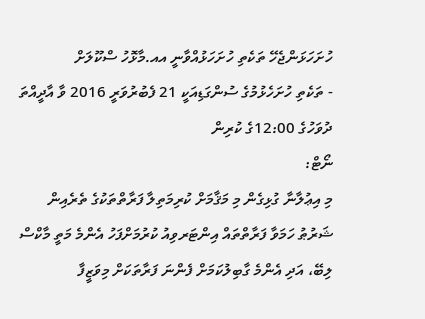ހުށަހަޅަންޖެހޭ ތަކެތި ހުށަހަޅުއްވާނީ އއ.މާޅޮހު ސްކޫލަށް
- ތަކެތި ހުށަހެޅުމުގެ ސުންގަޑިއަކީ 21 ފެބުރުވަރީ 2016 ވާ އާދީއްތަ ދުވަހުގެ 12:00ގެ ކުރިން
ނޯޓް:
މި އިޢުލާނާ ގުޅިގެން މި މަޤާމަށް ކުރިމަތިލާ ފަރާތްތަކުގެ ތެރެއިން ޝަރުޠު ހަމަވާ ފަރާތްތައް އިންޓަރވިއު ކުރުމަށްފަހު އެންމެ މަތީ މާކްސް ލިބޭ، އަދި އެންމެ ގާބިލުކަމަށް ފެންނަ ފަރާތަކަށް މިވަޒީފާ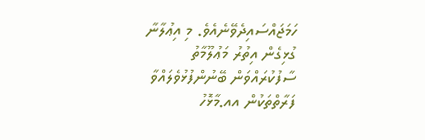ހަމަޖައްސައިދެވޭނެއެވެ. މި އިޢުލާނާ ގުޅިގެން އިތުރު މަޢުލޫމާތު ސާފުކުރައްވަން ބޭނުންފުޅުވެލައްވާ ފަރާތްތަކުން އއ.މާޅޮހު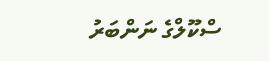ސްކޫލްގެ ނަންބަރު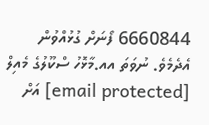6660844 ފޯނަށް ގުޅުއްވުން އެދެމެވެ. ނުވަތަ އއ.މާޅޮހު ސްކޫލުގެ މެއިލް [email protected] އަށް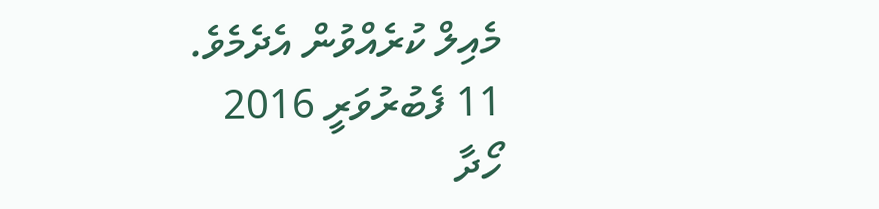މެއިލް ކުރެއްވުން އެދެމެވެ.
11 ފެބުރުވަރީ 2016
ހޯދާ